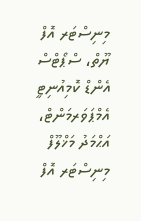މިނިސްޓަރ އޮފް ޔޫތް، ސްޕޯޓްސް އެންޑް ކޮމިއުނިޓީ އެމްޕަވަރމަންޓް، އަޙްމަދު މަޚްލޫފް
މިނިސްޓަރ އޮފް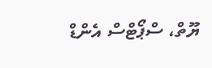ޔޫތް، ސްޕޯޓްސް އެންޑް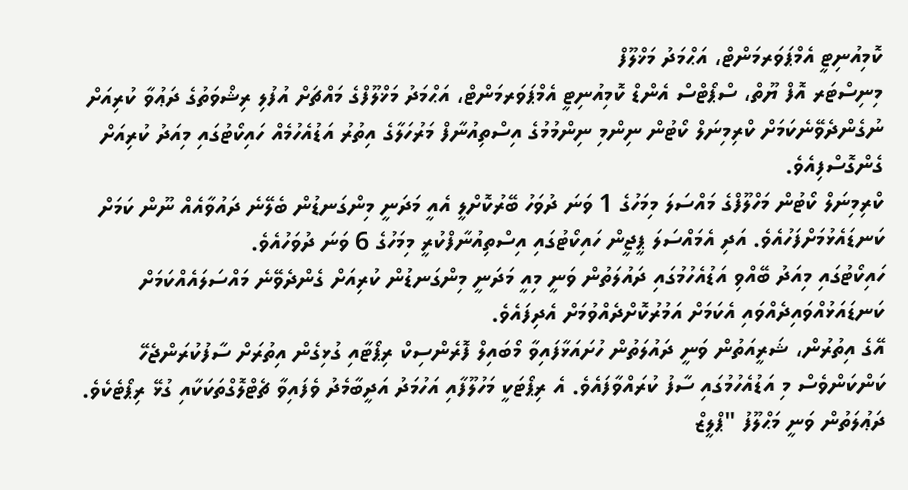ކޮމިއުނިޓީ އެމްޕަވަރމަންޓް، އަޙްމަދު މަޚްލޫފް
މިނިސްޓަރ އޮފް ޔޫތް، ސްޕޯޓްސް އެންޑް ކޮމިއުނިޓީ އެމްޕަވަރމަންޓް، އަޙްމަދު މަޚްލޫފްގެ މައްޗަށް އުފުލި ރިޝްވަތުގެ ދަޢުވާ ކުރިއަށް ނުގެންދެވޭނެކަމަށް ކްރިމިނަލް ކޯޓުން ނިންމި ނިންމުމުގެ އިސްތިއުނާފް މަރުހަލާގެ އިތުރު އަޑުއެހުމެއް ހައިކޯޓުގައި މިއަދު ކުރިއަށް ގެންގޮސްފިއެވެ.
ކްރިމިނަލް ކޯޓުން މަހްލޫފްގެ މައްސަލަ މިމަހުގެ 1 ވަނަ ދުވަހު ބޭރުކޮށްލީ އެއީ މަދަނީ މިންގަނޑުން ބެލޭނެ ދައުވާއެއް ނޫން ކަމަށް ކަނޑައެޅުމަށްފަހުއެވެ. އަދި އެމައްސަލަ ޕީޖީން ހައިކޯޓުގައި އިސްތިއުނާފްކުރީ މިމަހުގެ 6 ވަނަ ދުވަހުއެވެ.
ހައިކޯޓުގައި މިއަދު ބޭއްވި އަޑުއެހުމުގައި ދައުލަތުން ވަނީ މިއީ މަދަނީ މިންގަނޑުން ކުރިއަށް ގެންދެވޭނެ މައްސަލައެއްކަމަށް ކަނޑައަޅުއްވައިދެއްވައި އެކަމަށް އަމުރުކޮށްދެއްވުމަށް އެދިފައެވެ.
އޭގެ އިތުރުން، ޝަރީއަތުން ވަނީ ދައުލަތުން ހުށައަޅާފައިވާ މޯބައިލް ފޮރެންސިކް ރިޕޯޓާއި ގުޅިގެން އިތުރަށް ސާފުކުރަންޖެހޭ ކަންކަންވެސް މި އަޑުއެހުމުގައި ސާފު ކުރައްވާފައެވެ. އެ ރިޕޯޓަކީ މަހުލޫފާއި އަހުމަދު އަދީބާމެދު ވެފައިވާ ޗެޓްލޮގްތަކަކާއި ގުޅޭ ރިޕޯޓެކެވެ.
ދަޢުލަތުން ވަނީ މަޙްލޫފު "ޕްލީޒް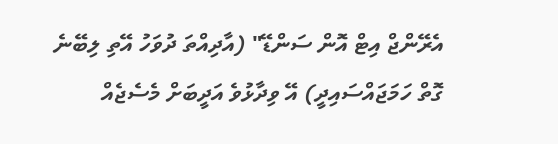އެރޭންޖް އިޓް އޮން ސަންޑޭ" (އާދިއްތަ ދުވަހު އޭތި ލިބޭނެ ގޮތް ހަމަޖައްސައިދީ) އޭ ވިދާޅުވެ އަދީބަށް މެސެޖެއް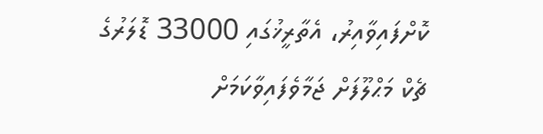ކޮށްފައިވާއިރު، އެތާރީޚުގައި 33000 ޑޮލަރުގެ ޗެކް މަޙްލޫފަށް ޖަމާވެފައިވާކަމަށް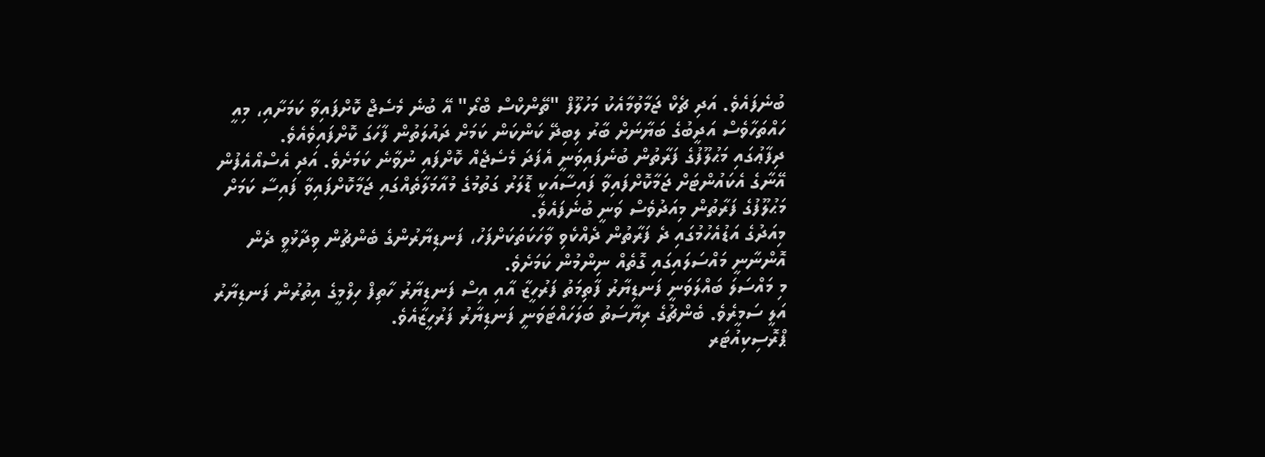ބުނެފައެވެ. އަދި ޗެކް ޖަމާވުމާއެކު މަހުލޫފް "ތޭންކްސް ބްރޯ" އޭ ބުނެ މެސެޖް ކޮށްފައިވާ ކަމަށާއި، މިއީ ހައްތަހާވެސް އަދީބުގެ ބަޔާނަށް ބާރު ލިބިދޭ ކަންކަން ކަމަށް ދައުލަތުން ފާހަގަ ކޮށްފައިވެއެވެ.
ދިފާޢުގައި މަޙުލޫފުގެ ފަރާތުން ބުނެފައިވަނީ އެފަދަ މެސެޖެއް ކޮށްފައި ނުވާނެ ކަމަށެވެ. އަދި އެސްއޯއެފުން އޭނާގެ އެކައުންޓަށް ޖަމާކޮށްފައިވާ ފައިސާއަކީ ޑޮލަރު ގަތުމުގެ މުއާމަލާތެއްގައި ޖަމާކޮށްފައިވާ ފައިސާ ކަމަށް މަޙުލޫފުގެ ފަރާތުން މިއަދުވެސް ވަނީ ބުނެފައެވެ.
މިއަދުގެ އަޑުއެހުމުގައި ދެ ފަރާތުން ދެއްކެވި ވާހަކަތަކަށްފަހު، ފަނޑިޔާރުންގެ ބެންޗުން ވިދާޅުވީ ދެން އޮންނާނީ މައްސަލައިގައި ގޮތެއް ނިންމުން ކަމަށެވެ.
މި މައްސަލަ ބައްލަވަނީ ފަނޑިޔާރު ފާތިމަތު ފަރުހީޒާ އާއި އިސް ފަނޑިޔާރު ހާތިފް ހިލްމީގެ އިތުރުން ފަނޑިޔާރު އަލީ ސަމީރެވެ. ބެންޗުގެ ރިޔާސަތު ބަލަހައްޓަވަނީ ފަނޑިޔާރު ފަރުހީޒާއެވެ.
ޕްރޮސިކިއުޓަރ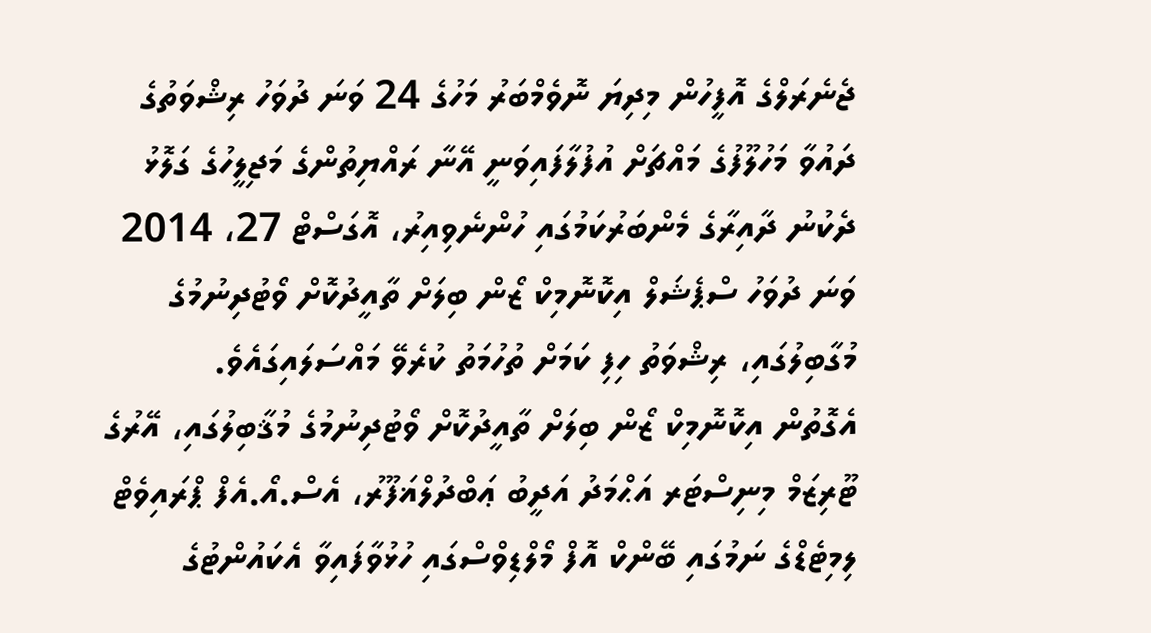ޖެނެރަލްގެ އޮފީހުން މިދިޔަ ނޮވެމްބަރު މަހުގެ 24 ވަނަ ދުވަހު ރިޝްވަތުގެ ދައުވާ މަހުލޫފުގެ މައްޗަށް އުފުލާފައިވަނީ އޭނާ ރައްޔިތުންގެ މަޖިލީހުގެ ގަލޮޅު ދެކުނު ދާއިރާގެ މެންބަރުކަމުގައި ހުންނެވިއިރު، އޮގަސްޓް 27، 2014 ވަނަ ދުވަހު ސްޕެޝަލް އިކޮނޮމިކް ޒޯން ބިލަށް ތާއީދުކޮށް ވޯޓުދިނުމުގެ މުގާބިލުގައި، ރިޝްވަތު ހިފި ކަމަށް ތުހުމަތު ކުރެވޭ މައްސަލައިގައެވެ.
އެގޮތުން އިކޮނޮމިކް ޒޯން ބިލަށް ތާއީދުކޮށް ވޯޓުދިނުމުގެ މުޤާބިލުގައި، އޭރުގެ ޓޫރިޒަމް މިނިސްޓަރ އަޙްމަދު އަދީބު ޢަބްދުލްޣަފޫރު، އެސް.އޯ.އެފް ޕްރައިވެޓް ލިމިޓެޑްގެ ނަމުގައި ބޭންކް އޮފް މޯލްޑިވްސްގައި ހުޅުވާފައިވާ އެކައުންޓުގެ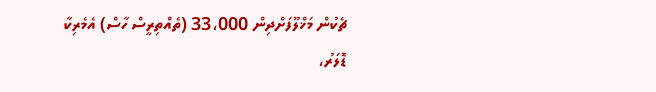ޗެކުން މަޚްލޫފަށްދިން 33،000 (ތެއްތިރީސް ހާސް) އެމެރިކާ ޑޮލަރު،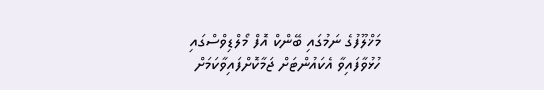މަޚްލޫފުގެ ނަމުގައި ބޭންކް އޮފް މޯލްޑިވްސްގައި ހުޅުވާފައިވާ އެކައުންޓަށް ޖަމާކޮށްފައިވާކަމަށް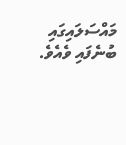މައްސަލައިގައި ބުނެފައި ވެއެވެ.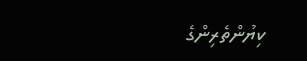ކިޔުންތެރިންގެ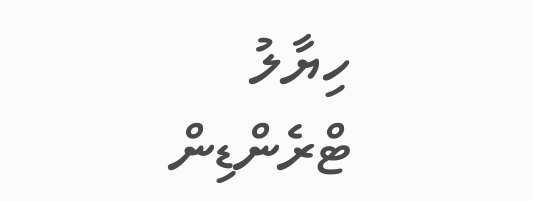ހިޔާލު
ޓްރެންޑިން